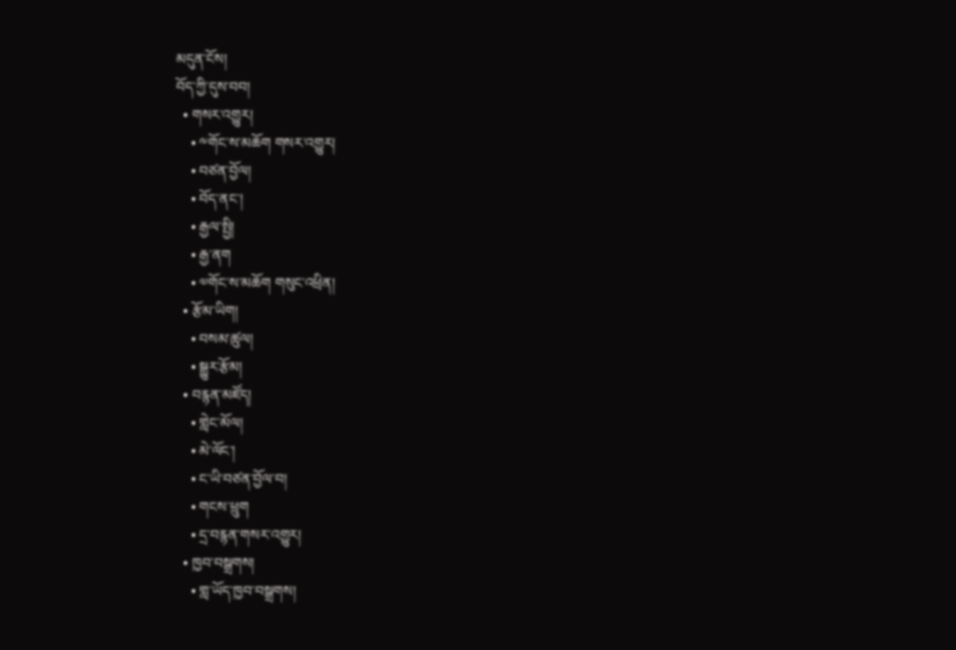མདུན་ངོས།
བོད་ཀྱི་དུས་བབ།
  • གསར་འགྱུར།
    • ༸གོང་ས་མཆོག གསར་འགྱུར།
    • བཙན་བྱོལ།
    • བོད་ནང་།
    • རྒྱལ་སྤྱི།
    • རྒྱ་ནག
    • ༧གོང་ས་མཆོག གསུང་འཕྲིན།
  • རྩོམ་ཡིག།
    • བསམ་ཚུལ།
    • སྒྱུར་རྩོམ།
  • བརྙན་མཛོད།
    • གླེང་མོལ།
    • མེ་ལོང་།
    • ང་ཡི་བཙན་བྱོལ་བ།
    • གངས་ཕྲུག
    • དྲ་བརྙན་གསར་འགྱུར།
  • ཁྱབ་བསྒྲགས།
    • གླ་ཡོད་ཁྱབ་བསྒྲགས།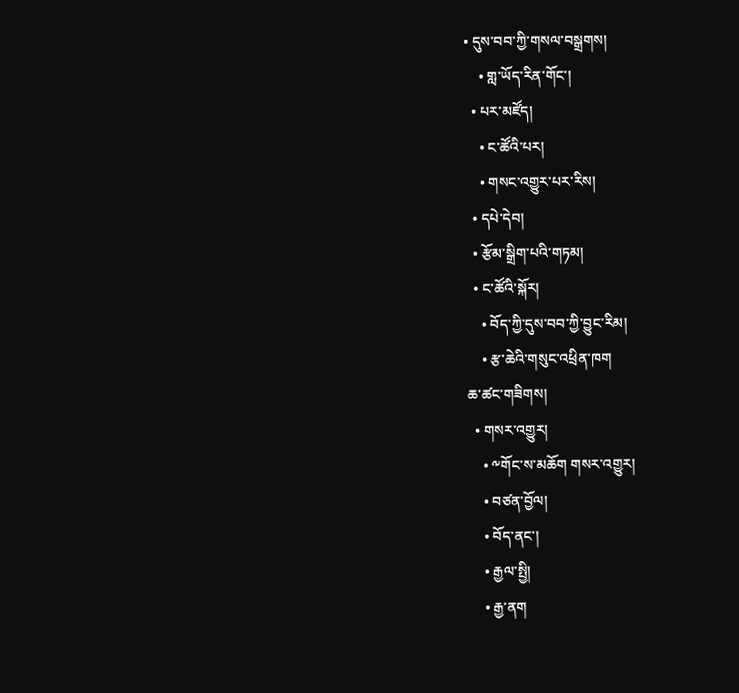• དུས་བབ་ཀྱི་གསལ་བསྒྲགས།
    • གླ་ཡོད་རིན་གོང་།
  • པར་མཛོད།
    • ང་ཚོའི་པར།
    • གསང་འགྱུར་པར་རིས།
  • དཔེ་དེབ།
  • རྩོམ་སྒྲིག་པའི་གཏམ།
  • ང་ཚོའི་སྐོར།
    • བོད་ཀྱི་དུས་བབ་ཀྱི་བྱུང་རིམ།
    • རྩ་ཆེའི་གསུང་འཕྲིན་ཁག
ཆ་ཚང་གཟིགས།
  • གསར་འགྱུར།
    • ༸གོང་ས་མཆོག གསར་འགྱུར།
    • བཙན་བྱོལ།
    • བོད་ནང་།
    • རྒྱལ་སྤྱི།
    • རྒྱ་ནག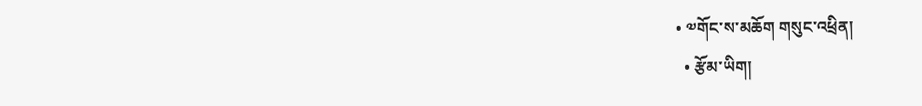• ༧གོང་ས་མཆོག གསུང་འཕྲིན།
  • རྩོམ་ཡིག།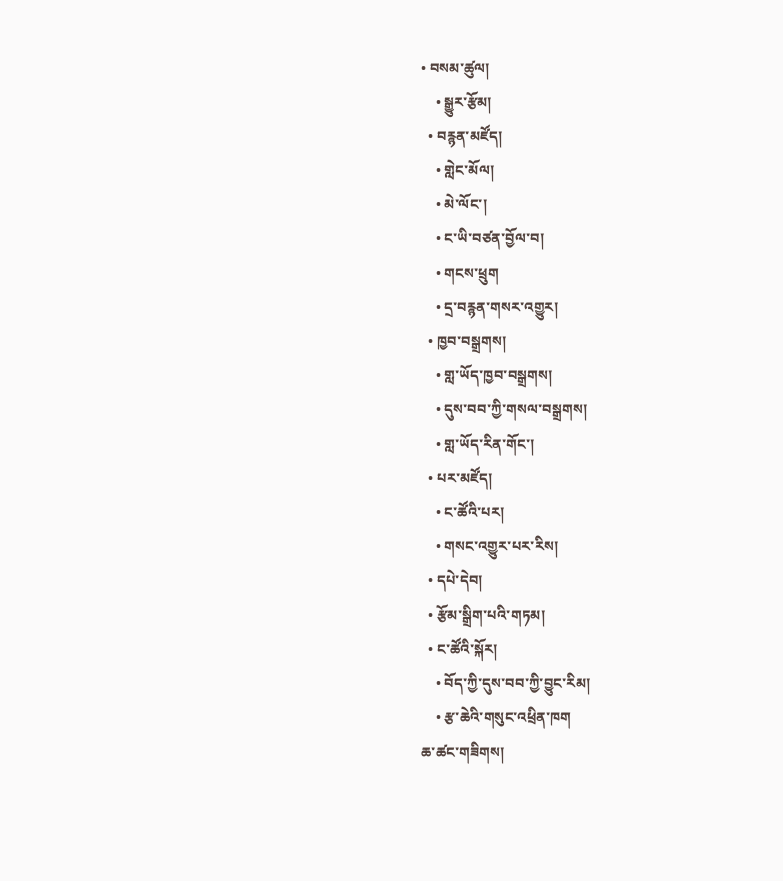• བསམ་ཚུལ།
    • སྒྱུར་རྩོམ།
  • བརྙན་མཛོད།
    • གླེང་མོལ།
    • མེ་ལོང་།
    • ང་ཡི་བཙན་བྱོལ་བ།
    • གངས་ཕྲུག
    • དྲ་བརྙན་གསར་འགྱུར།
  • ཁྱབ་བསྒྲགས།
    • གླ་ཡོད་ཁྱབ་བསྒྲགས།
    • དུས་བབ་ཀྱི་གསལ་བསྒྲགས།
    • གླ་ཡོད་རིན་གོང་།
  • པར་མཛོད།
    • ང་ཚོའི་པར།
    • གསང་འགྱུར་པར་རིས།
  • དཔེ་དེབ།
  • རྩོམ་སྒྲིག་པའི་གཏམ།
  • ང་ཚོའི་སྐོར།
    • བོད་ཀྱི་དུས་བབ་ཀྱི་བྱུང་རིམ།
    • རྩ་ཆེའི་གསུང་འཕྲིན་ཁག
ཆ་ཚང་གཟིགས།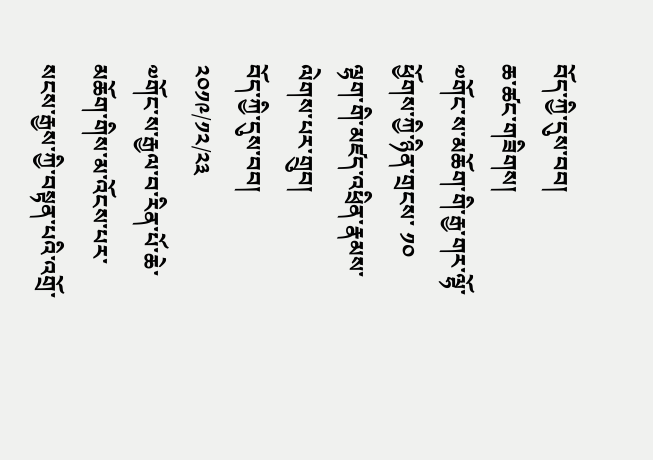བོད་ཀྱི་དུས་བབ།
ཆ་ཚང་གཟིགས།
༧གོང་ས་མཆོག་གི་རྒྱ་གར་ལྷོ་ཕྱོགས་ཀྱི་ཉིན་གྲངས་ ༡༠ ལྷག་གི་མཛད་འཕྲིན་རྣམས་ལེགས་པར་གྲུབ།
བོད་ཀྱི་དུས་བབ།
༢༠༡༩/༡༢/༢༣
༧གོང་ས་རྒྱལ་བ་རིན་པོ་ཆེ་མཆོག་གིས་མ་འོངས་པར་སངས་རྒྱས་ཀྱི་བསྟན་པའི་འགྲོ་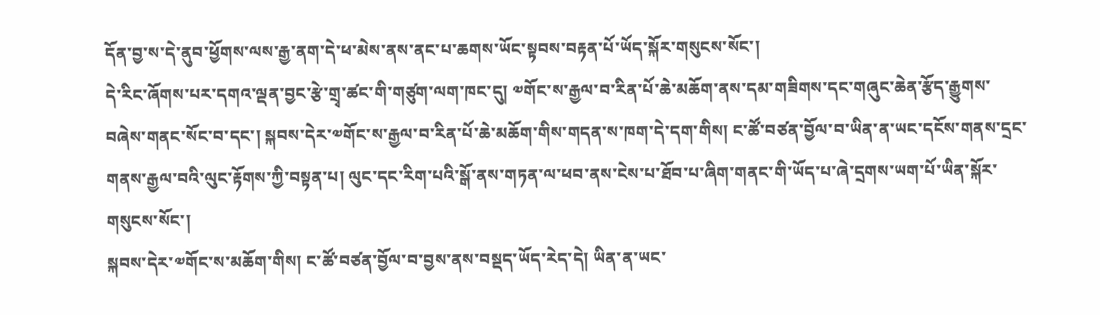དོན་བྱ་ས་དེ་ནུབ་ཕྱོགས་ལས་རྒྱ་ནག་དེ་ཕ་མེས་ནས་ནང་པ་ཆགས་ཡོང་སྟབས་བརྟན་པོ་ཡོད་སྐོར་གསུངས་སོང་།
དེ་རིང་ཞོགས་པར་དགའ་ལྡན་བྱང་རྩེ་གྲྭ་ཚང་གི་གཙུག་ལག་ཁང་དུ། ༧གོང་ས་རྒྱལ་བ་རིན་པོ་ཆེ་མཆོག་ནས་དམ་གཟིགས་དང་གཞུང་ཆེན་རྩོད་རྒྱུགས་བཞེས་གནང་སོང་བ་དང་། སྐབས་དེར་༧གོང་ས་རྒྱལ་བ་རིན་པོ་ཆེ་མཆོག་གིས་གདན་ས་ཁག་དེ་དག་གིས། ང་ཚོ་བཙན་བྱོལ་བ་ཡིན་ན་ཡང་དངོས་གནས་དྲང་གནས་རྒྱལ་བའི་ལུང་རྟོགས་ཀྱི་བསྟན་པ། ལུང་དང་རིག་པའི་སྒོ་ནས་གཏན་ལ་ཕབ་ནས་ངེས་པ་ཐོབ་པ་ཞིག་གནང་གི་ཡོད་པ་ཞེ་དྲགས་ཡག་པོ་ཡིན་སྐོར་གསུངས་སོང་།
སྐབས་དེར་༧གོང་ས་མཆོག་གིས། ང་ཚོ་བཙན་བྱོལ་བ་བྱས་ནས་བསྡད་ཡོད་རེད་དེ། ཡིན་ན་ཡང་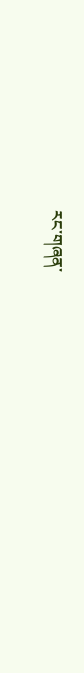རང་གཞན་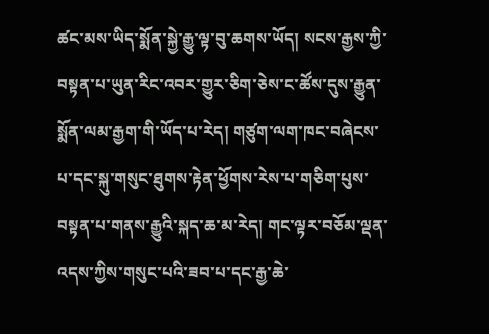ཚང་མས་ཡིད་སྨོན་སྐྱེ་རྒྱུ་ལྟ་བུ་ཆགས་ཡོད། སངས་རྒྱས་ཀྱི་བསྟན་པ་ཡུན་རིང་འབར་གྱུར་ཅིག་ཅེས་ང་ཚོས་དུས་རྒྱུན་སྨོན་ལམ་རྒྱག་གི་ཡོད་པ་རེད། གཙུག་ལག་ཁང་བཞེངས་པ་དང་སྐུ་གསུང་ཐུགས་རྟེན་ཕྱོགས་རེས་པ་གཅིག་པུས་བསྟན་པ་གནས་རྒྱུའི་སྐད་ཆ་མ་རེད། གང་ལྟར་བཅོམ་ལྡན་འདས་ཀྱིས་གསུང་པའི་ཟབ་པ་དང་རྒྱ་ཆེ་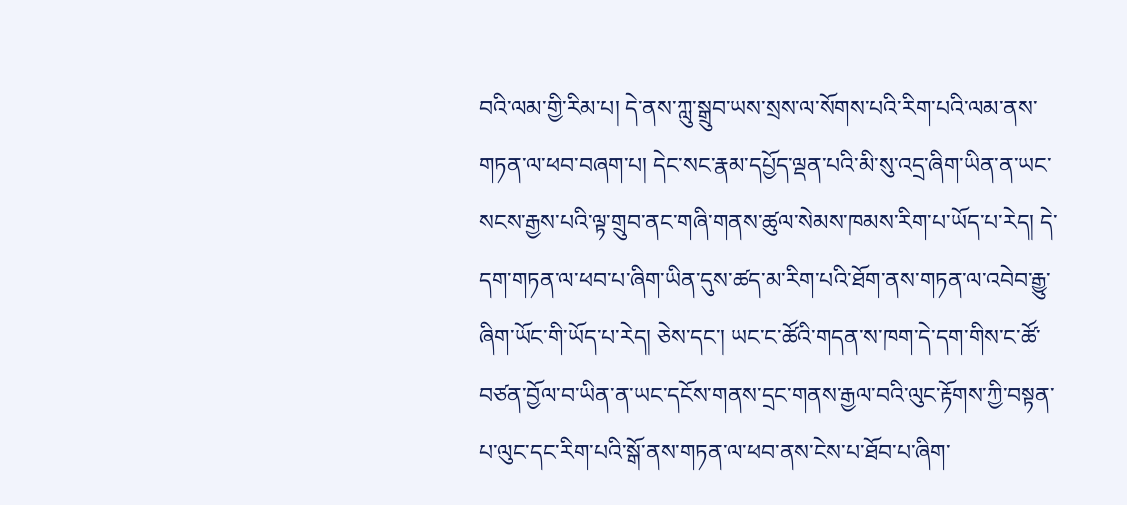བའི་ལམ་གྱི་རིམ་པ། དེ་ནས་ཀླུ་སྒྲུབ་ཡས་སྲས་ལ་སོགས་པའི་རིག་པའི་ལམ་ནས་གཏན་ལ་ཕབ་བཞག་པ། དེང་སང་རྣམ་དཔྱོད་ལྡན་པའི་མི་སུ་འདྲ་ཞིག་ཡིན་ན་ཡང་སངས་རྒྱས་པའི་ལྟ་གྲུབ་ནང་གཞི་གནས་ཚུལ་སེམས་ཁམས་རིག་པ་ཡོད་པ་རེད། དེ་དག་གཏན་ལ་ཕབ་པ་ཞིག་ཡིན་དུས་ཚད་མ་རིག་པའི་ཐོག་ནས་གཏན་ལ་འབེབ་རྒྱུ་ཞིག་ཡོང་གི་ཡོད་པ་རེད། ཅེས་དང་། ཡང་ང་ཚོའི་གདན་ས་ཁག་དེ་དག་གིས་ང་ཚོ་བཙན་བྱོལ་བ་ཡིན་ན་ཡང་དངོས་གནས་དྲང་གནས་རྒྱལ་བའི་ལུང་རྟོགས་ཀྱི་བསྟན་པ་ལུང་དང་རིག་པའི་སྒོ་ནས་གཏན་ལ་ཕབ་ནས་ངེས་པ་ཐོབ་པ་ཞིག་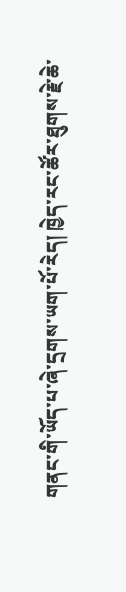གནང་གི་ཡོད་པ་ཞེ་དྲགས་ཡག་པོ་རེད། ཁྱེད་རང་ཚོར་ཐུགས་རྗེ་ཆེ་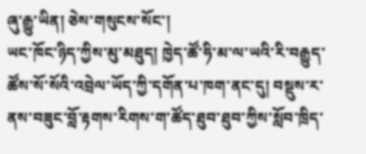ཞུ་རྒྱུ་ཡིན། ཅེས་གསུངས་སོང་།
ཡང་ཁོང་ཉིད་ཀྱིས་མུ་མཐུད། ཁྱེད་ཚོ་ཧི་མ་ལ་ཡའི་རི་བརྒྱུད་ཚོས་སོ་སོའི་འབྲེལ་ཡོད་ཀྱི་དགོན་པ་ཁག་ནང་དུ། བསྡུས་ར་ནས་བཟུང་བློ་རྟགས་རིགས་ག་ཚོད་ཐུབ་ཐུབ་ཀྱིས་སློབ་ཁྲིད་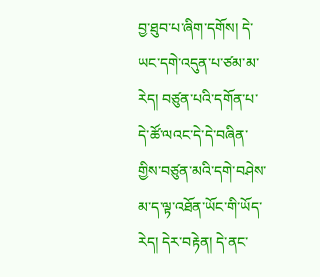བྱ་ཐུབ་པ་ཞིག་དགོས། དེ་ཡང་དགེ་འདུན་པ་ཙམ་མ་རེད། བཙུན་པའི་དགོན་པ་དེ་ཚོ་ལའང་དེ་དེ་བཞིན་གྱིས་བཙུན་མའི་དགེ་བཤེས་མ་ད་ལྟ་འཐོན་ཡོང་གི་ཡོད་རེད། དེར་བརྟེན། དེ་ནང་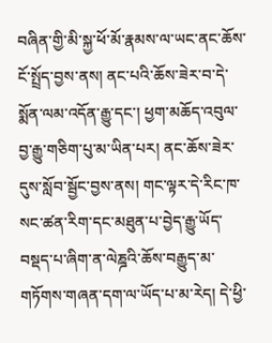བཞིན་གྱི་མི་སྐྱ་ཕོ་མོ་རྣམས་ལ་ཡང་ནང་ཆོས་ངོ་སྤྲོད་བྱས་ནས། ནང་པའི་ཆོས་ཟེར་བ་དེ་སྨོན་ལམ་འདོན་རྒྱུ་དང་། ཕྱག་མཆོད་འབུལ་བྱ་རྒྱུ་གཅིག་པུ་མ་ཡིན་པར། ནང་ཆོས་ཟེར་དུས་སློབ་སྦྱོང་བྱས་ནས། གང་ལྟར་དེ་རིང་ཁ་སང་ཚན་རིག་དང་མཐུན་པ་བྱེད་རྒྱུ་ཡོད་བསྡད་པ་ཞིག་ན་ལེཎྜའི་ཆོས་བརྒྱུད་མ་གཏོགས་གཞན་དག་ལ་ཡོད་པ་མ་རེད། དེ་ཕྱི་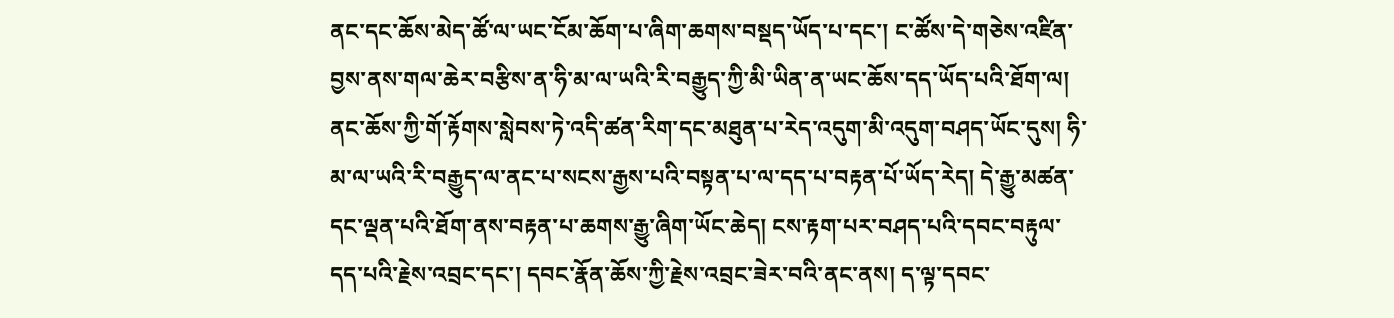ནང་དང་ཆོས་མེད་ཚོ་ལ་ཡང་ངོམ་ཆོག་པ་ཞིག་ཆགས་བསྡད་ཡོད་པ་དང་། ང་ཚོས་དེ་གཅེས་འཛིན་བྱས་ནས་གལ་ཆེར་བརྩིས་ན་ཧི་མ་ལ་ཡའི་རི་བརྒྱུད་ཀྱི་མི་ཡིན་ན་ཡང་ཆོས་དད་ཡོད་པའི་ཐོག་ལ། ནང་ཆོས་ཀྱི་གོ་རྟོགས་སླེབས་ཏེ་འདི་ཚན་རིག་དང་མཐུན་པ་རེད་འདུག་མི་འདུག་བཤད་ཡོང་དུས། ཧི་མ་ལ་ཡའི་རི་བརྒྱུད་ལ་ནང་པ་སངས་རྒྱས་པའི་བསྟན་པ་ལ་དད་པ་བརྟན་པོ་ཡོད་རེད། དེ་རྒྱུ་མཚན་དང་ལྡན་པའི་ཐོག་ནས་བརྟན་པ་ཆགས་རྒྱུ་ཞིག་ཡོང་ཆེད། ངས་རྟག་པར་བཤད་པའི་དབང་བརྟུལ་དད་པའི་རྗེས་འབྲང་དང་། དབང་རྣོན་ཆོས་ཀྱི་རྗེས་འབྲང་ཟེར་བའི་ནང་ནས། ད་ལྟ་དབང་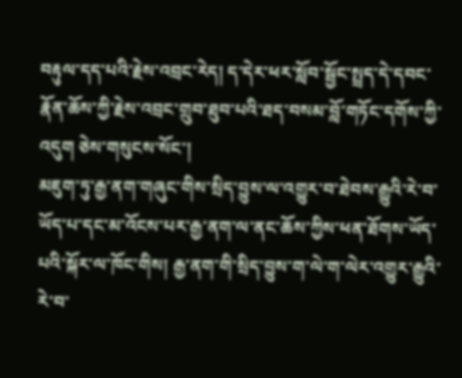བརྟུལ་དད་པའི་རྗེས་འབྲང་རེད། ད་དེར་ཕར་སློབ་སྦྱོང་སྤྲད་དེ་དབང་རྣོན་ཆོས་ཀྱི་རྗེས་འབྲང་གྲུབ་ཐུབ་པའི་ཐད་བསམ་བློ་གཏོང་དགོས་ཀྱི་འདུག ཅེས་གསུངས་སོང་།
མཇུག་ཏུ་རྒྱ་ནག་གཞུང་གིས་སྲིད་བྱུས་ལ་འགྱུར་བ་ཐེབས་རྒྱུའི་རེ་བ་ཡོད་པ་དང་མ་འོངས་པར་རྒྱ་ནག་ལ་ནང་ཆོས་ཀྱིས་ཕན་ཐོགས་ཡོད་པའི་སྐོར་ལ་ཁོང་གིས། རྒྱ་ནག་གི་སྲིད་བྱུས་ག་ལེ་ག་ལེར་འགྱུར་རྒྱུའི་རེ་བ་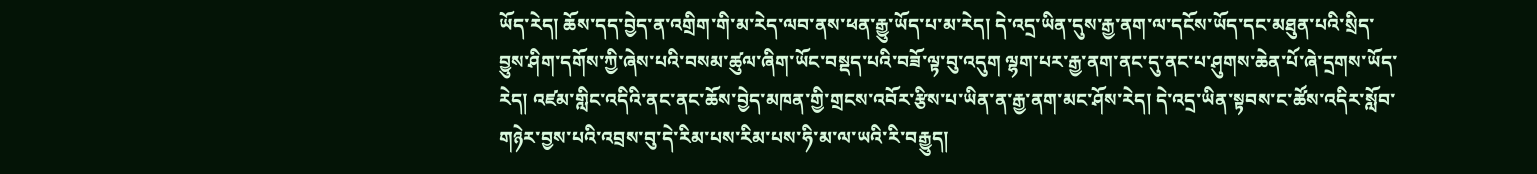ཡོད་རེད། ཆོས་དད་བྱེད་ན་འགྲིག་གི་མ་རེད་ལབ་ནས་ཕན་རྒྱུ་ཡོད་པ་མ་རེད། དེ་འདྲ་ཡིན་དུས་རྒྱ་ནག་ལ་དངོས་ཡོད་དང་མཐུན་པའི་སྲིད་བྱུས་ཤིག་དགོས་ཀྱི་ཞེས་པའི་བསམ་ཚུལ་ཞིག་ཡོང་བསྡད་པའི་བཟོ་ལྟ་བུ་འདུག ལྷག་པར་རྒྱ་ནག་ནང་དུ་ནང་པ་ཤུགས་ཆེན་པོ་ཞེ་དྲགས་ཡོད་རེད། འཛམ་གླིང་འདིའི་ནང་ནང་ཆོས་བྱེད་མཁན་གྱི་གྲངས་འབོར་རྩིས་པ་ཡིན་ན་རྒྱ་ནག་མང་ཤོས་རེད། དེ་འདྲ་ཡིན་སྟབས་ང་ཚོས་འདིར་སློབ་གཉེར་བྱས་པའི་འབྲས་བུ་དེ་རིམ་པས་རིམ་པས་ཧི་མ་ལ་ཡའི་རི་བརྒྱུད།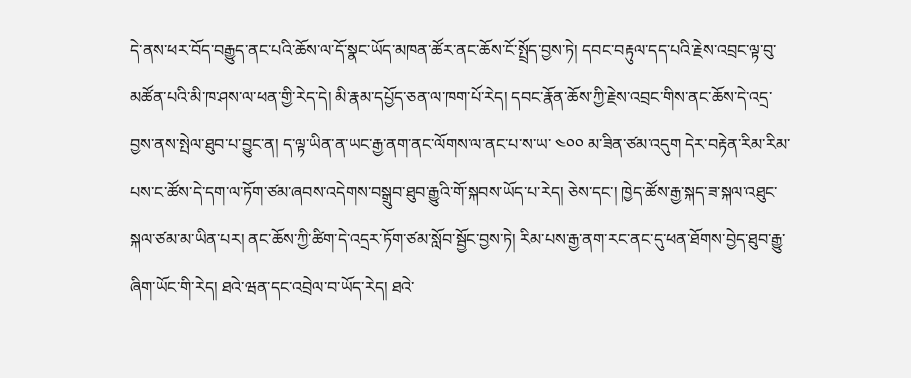དེ་ནས་ཕར་བོད་བརྒྱུད་ནང་པའི་ཆོས་ལ་དོ་སྣང་ཡོད་མཁན་ཚོར་ནང་ཆོས་ངོ་སྤྲོད་བྱས་ཏེ། དབང་བརྟུལ་དད་པའི་རྗེས་འབྲང་ལྟ་བུ་མཚོན་པའི་མི་ཁ་ཤས་ལ་ཕན་གྱི་རེད་དེ། མི་རྣམ་དཔྱོད་ཅན་ལ་ཁག་པོ་རེད། དབང་རྣོན་ཆོས་ཀྱི་རྗེས་འབྲང་གིས་ནང་ཆོས་དེ་འདྲ་བྱས་ནས་སྤེལ་ཐུབ་པ་བྱུང་ན། ད་ལྟ་ཡིན་ན་ཡང་རྒྱ་ནག་ནང་ལོགས་ལ་ནང་པ་ས་ཡ་ ༤༠༠ མ་ཟིན་ཙམ་འདུག དེར་བརྟེན་རིམ་རིམ་པས་ང་ཚོས་དེ་དག་ལ་ཏོག་ཙམ་ཞབས་འདེགས་བསྒྲུབ་ཐུབ་རྒྱུའི་གོ་སྐབས་ཡོད་པ་རེད། ཅེས་དང་། ཁྱེད་ཚོས་རྒྱ་སྐད་ཟ་སྐལ་འཐུང་སྐལ་ཙམ་མ་ཡིན་པར། ནང་ཆོས་ཀྱི་ཚིག་དེ་འདྲར་ཏོག་ཙམ་སློབ་སྦྱོང་བྱས་ཏེ། རིམ་པས་རྒྱ་ནག་རང་ནང་དུ་ཕན་ཐོགས་བྱེད་ཐུབ་རྒྱུ་ཞིག་ཡོང་གི་རེད། ཐའེ་ཝན་དང་འབྲེལ་བ་ཡོད་རེད། ཐའེ་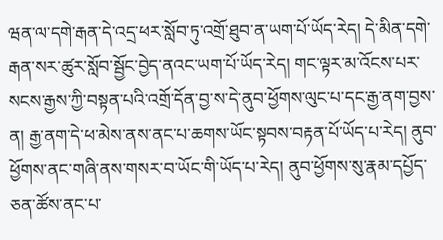ཝན་ལ་དགེ་རྒན་དེ་འདྲ་ཕར་སློབ་ཏུ་འགྲོ་ཐུབ་ན་ཡག་པོ་ཡོད་རེད། དེ་མིན་དགེ་རྒན་སར་ཚུར་སློབ་སྦྱོང་བྱེད་ནའང་ཡག་པོ་ཡོད་རེད། གང་ལྟར་མ་འོངས་པར་སངས་རྒྱས་ཀྱི་བསྟན་པའི་འགྲོ་དོན་བྱ་ས་དེ་ནུབ་ཕྱོགས་ལུང་པ་དང་རྒྱ་ནག་བྱས་ན། རྒྱ་ནག་དེ་ཕ་མེས་ནས་ནང་པ་ཆགས་ཡོང་སྟབས་བརྟན་པོ་ཡོད་པ་རེད། ནུབ་ཕྱོགས་ནང་གཞི་ནས་གསར་བ་ཡོང་གི་ཡོད་པ་རེད། ནུབ་ཕྱོགས་སུ་རྣམ་དཔྱོད་ཅན་ཚོས་ནང་པ་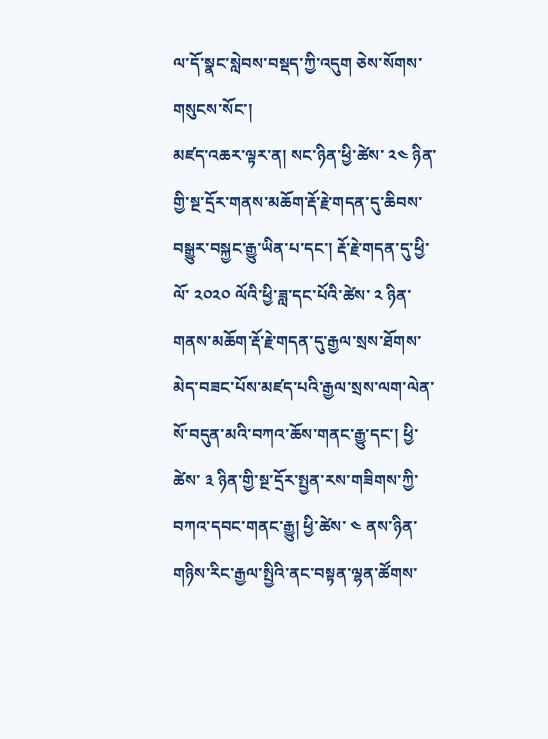ལ་དོ་སྣང་སླེབས་བསྡད་ཀྱི་འདུག ཅེས་སོགས་གསུངས་སོང་།
མཛད་འཆར་ལྟར་ན། སང་ཉིན་ཕྱི་ཚེས་ ༢༤ ཉིན་གྱི་སྔ་དྲོར་གནས་མཆོག་རྡོ་རྗེ་གདན་དུ་ཆིབས་བསྒྱུར་བསྐྱང་རྒྱུ་ཡིན་པ་དང་། རྡོ་རྗེ་གདན་དུ་ཕྱི་ལོ་ ༢༠༢༠ ལོའི་ཕྱི་ཟླ་དང་པོའི་ཚེས་ ༢ ཉིན་གནས་མཆོག་རྡོ་རྗེ་གདན་དུ་རྒྱལ་སྲས་ཐོགས་མེད་བཟང་པོས་མཛད་པའི་རྒྱལ་སྲས་ལག་ལེན་སོ་བདུན་མའི་བཀའ་ཆོས་གནང་རྒྱུ་དང་། ཕྱི་ཚེས་ ༣ ཉིན་གྱི་སྔ་དྲོར་སྤྱན་རས་གཟིགས་ཀྱི་བཀའ་དབང་གནང་རྒྱུ། ཕྱི་ཚེས་ ༤ ནས་ཉིན་གཉིས་རིང་རྒྱལ་སྤྱིའི་ནང་བསྟན་ལྷན་ཚོགས་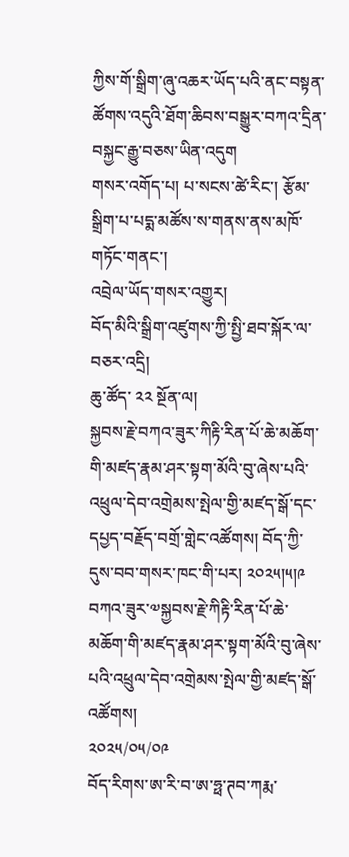ཀྱིས་གོ་སྒྲིག་ཞུ་འཆར་ཡོད་པའི་ནང་བསྟན་ཚོགས་འདུའི་ཐོག་ཆིབས་བསྒྱུར་བཀའ་དྲིན་བསྐྱང་རྒྱུ་བཅས་ཡིན་འདུག
གསར་འགོད་པ། པ་སངས་ཚེ་རིང་། རྩོམ་སྒྲིག་པ་པདྨ་མཚོས་ས་གནས་ནས་མཁོ་གཏོང་གནང་།
འབྲེལ་ཡོད་གསར་འགྱུར།
བོད་མིའི་སྒྲིག་འཛུགས་ཀྱི་སྤྱི་ཐབ་སྐོར་ལ་བཅར་འདྲི།
ཆུ་ཚོད་ ༢༢ སྔོན་ལ།
སྐྱབས་རྗེ་བཀའ་ཟུར་ཀིརྟི་རིན་པོ་ཆེ་མཆོག་གི་མཛད་རྣམ་ཤར་སྟག་མོའི་བུ་ཞེས་པའི་འཕྲུལ་དེབ་འགྲེམས་སྤེལ་གྱི་མཛད་སྒོ་དང་དཔྱད་བརྗོད་བགྲོ་གླེང་འཚོགས། བོད་ཀྱི་དུས་བབ་གསར་ཁང་གི་པར། ༢༠༢༥།༥།༩
བཀའ་ཟུར་༧སྐྱབས་རྗེ་ཀིརྟི་རིན་པོ་ཆེ་མཆོག་གི་མཛད་རྣམ་ཤར་སྟག་མོའི་བུ་ཞེས་པའི་འཕྲུལ་དེབ་འགྲེམས་སྤེལ་གྱི་མཛད་སྒོ་འཚོགས།
༢༠༢༥/༠༥/༠༩
བོད་རིགས་ཨ་རི་བ་ཨ་ཧྥ་ཊབ་ཀརྨ་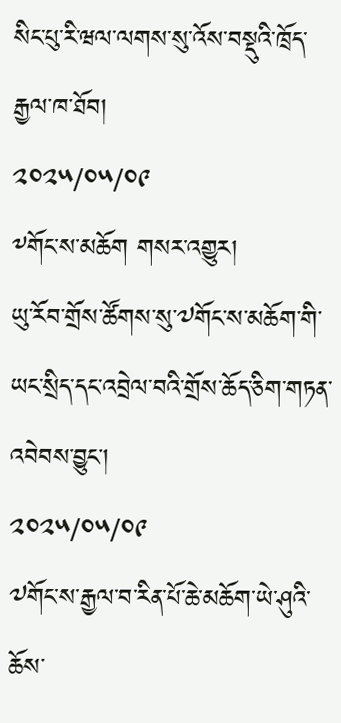སིང་པུ་རི་ཝལ་ལགས་སུ་འོས་བསྡུའི་ཁྲོད་རྒྱལ་ཁ་ཐོབ།
༢༠༢༥/༠༥/༠༩
༸གོང་ས་མཆོག གསར་འགྱུར།
ཡུ་རོབ་གྲོས་ཚོགས་སུ་༧གོང་ས་མཆོག་གི་ཡང་སྲིད་དང་འབྲེལ་བའི་གྲོས་ཆོད་ཅིག་གཏན་འབེབས་བྱུང་།
༢༠༢༥/༠༥/༠༩
༧གོང་ས་རྒྱལ་བ་རིན་པོ་ཆེ་མཆོག་ཡེ་ཤུའི་ཆོས་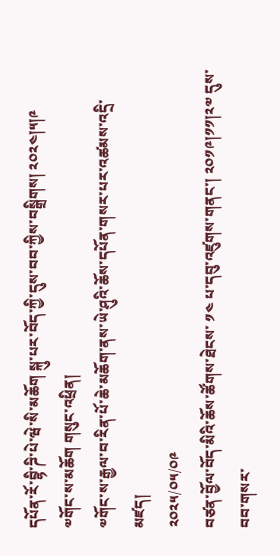དཔོན་རོ་བྷི་ཌི་པེ་ཝེ་སི་མཆོག སྐུ་པར་བོད་ཀྱི་དུས་བབ་ཀྱིས་བསྒྲིགས། ༢༠༢༤།༥།༩
༧གོང་ས་མཆོག གསུང་འཕྲིན།
༧གོང་ས་རྒྱལ་བ་རིན་པོ་ཆེ་མཆོག་ནས་ཡེ་ཤུའི་ཆོས་དཔོན་གསར་པར་འཚམས་འདྲི་མཛད།
༢༠༢༥/༠༥/༠༩
བཙན་བྱོལ་བོད་མིའི་ཆོས་ཚོགས་ཐེངས་ ༡༤ པ་དབུ་འཛུགས་གནང་། ༢༠༡༩།༡༡།༢༧ དུས་བབ་གསར་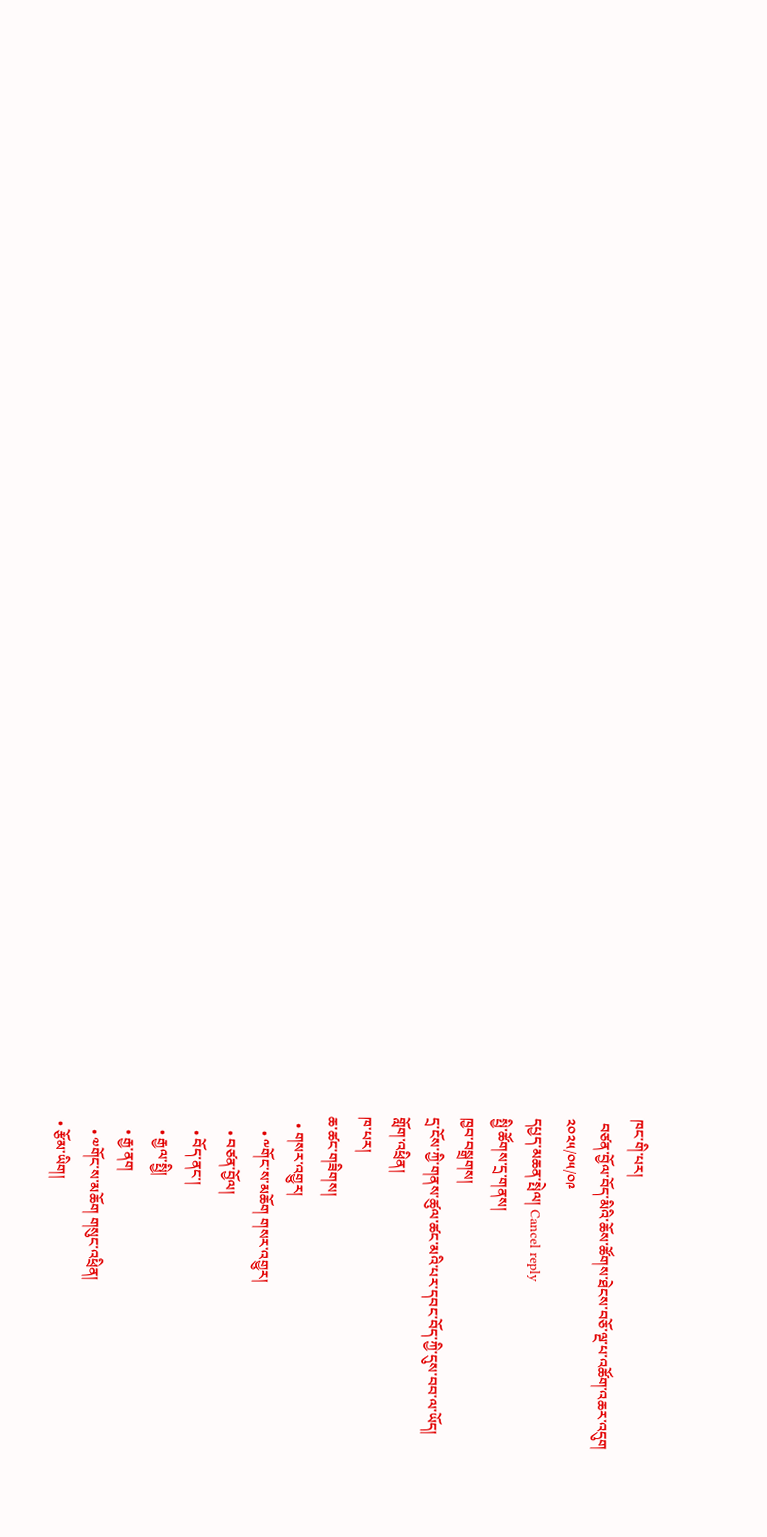ཁང་གི་པར།
 བཙན་བྱོལ་བོད་མིའི་ཆོས་ཚོགས་ཐེངས་བཅོ་ལྔ་པ་འཚོག་འཆར་འདུག
༢༠༢༥/༠༥/༠༩
དཔྱད་མཆན་སྤེལ། Cancel reply
སྤྱི་ཚོགས་དྲ་གནས།
ཁྱབ་བསྒྲགས།
དྲ་ངོས་ཀྱི་གནས་ཚུལ་ཚང་མའི་པར་དབང་བོད་ཀྱི་དུས་བབ་ལ་ཡོད།
གློག་འཕྲིན།
ཁ་པར།
ཆ་ཚང་གཟིགས།
  • གསར་འགྱུར།
    • ༸གོང་ས་མཆོག གསར་འགྱུར།
    • བཙན་བྱོལ།
    • བོད་ནང་།
    • རྒྱལ་སྤྱི།
    • རྒྱ་ནག
    • ༧གོང་ས་མཆོག གསུང་འཕྲིན།
  • རྩོམ་ཡིག།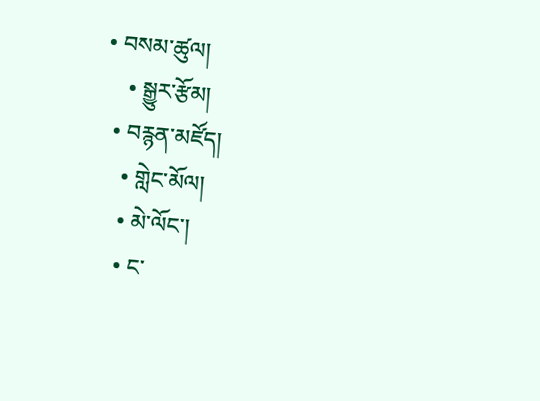• བསམ་ཚུལ།
    • སྒྱུར་རྩོམ།
  • བརྙན་མཛོད།
    • གླེང་མོལ།
    • མེ་ལོང་།
    • ང་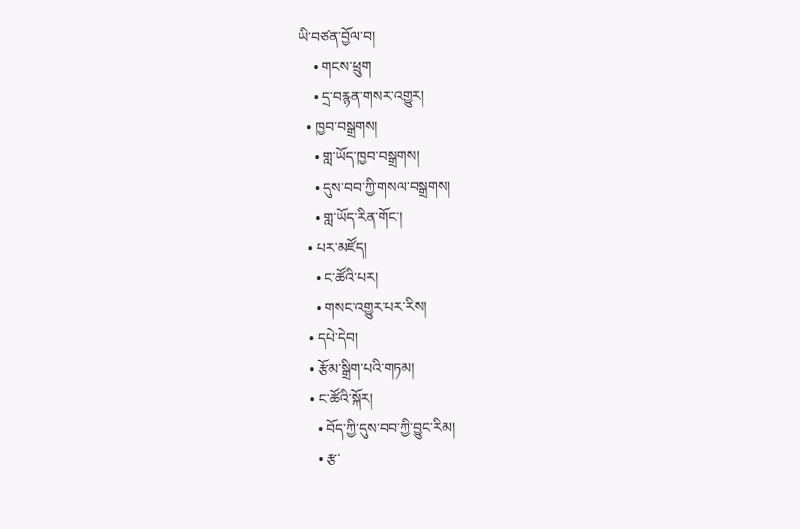ཡི་བཙན་བྱོལ་བ།
    • གངས་ཕྲུག
    • དྲ་བརྙན་གསར་འགྱུར།
  • ཁྱབ་བསྒྲགས།
    • གླ་ཡོད་ཁྱབ་བསྒྲགས།
    • དུས་བབ་ཀྱི་གསལ་བསྒྲགས།
    • གླ་ཡོད་རིན་གོང་།
  • པར་མཛོད།
    • ང་ཚོའི་པར།
    • གསང་འགྱུར་པར་རིས།
  • དཔེ་དེབ།
  • རྩོམ་སྒྲིག་པའི་གཏམ།
  • ང་ཚོའི་སྐོར།
    • བོད་ཀྱི་དུས་བབ་ཀྱི་བྱུང་རིམ།
    • རྩ་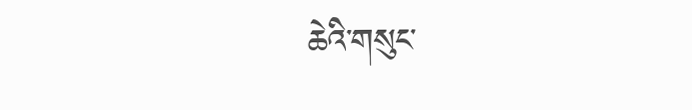ཆེའི་གསུང་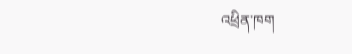འཕྲིན་ཁག